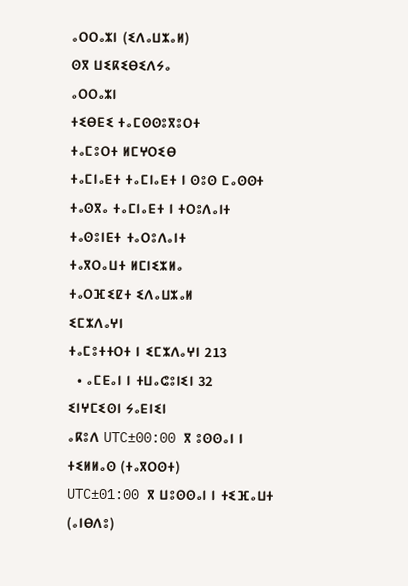ⴰⵔⵔⴰⵣⵏ (ⵉⴷⴰⵡⵣⴰⵍ)
ⵙⴳ ⵡⵉⴽⵉⴱⵉⴷⵢⴰ
ⴰⵔⵔⴰⵣⵏ
ⵜⵉⴱⴹⵉ ⵜⴰⵎⵙⵙⵓⴳⵓⵔⵜ
ⵜⴰⵎⵓⵔⵜ ⵍⵎⵖⵔⵉⴱ
ⵜⴰⵎⵏⴰⴹⵜ ⵜⴰⵎⵏⴰⴹⵜ ⵏ ⵙⵓⵙ ⵎⴰⵙⵙⵜ
ⵜⴰⵙⴳⴰ ⵜⴰⵎⵏⴰⴹⵜ ⵏ ⵜⵔⵓⴷⴰⵏⵜ
ⵜⴰⵙⵓⵏⴹⵜ ⵜⴰⵔⵓⴷⴰⵏⵜ
ⵜⴰⴳⵔⴰⵡⵜ ⵍⵎⵏⵉⵣⵍⴰ
ⵜⴰⵔⴼⵉⵇⵜ ⵉⴷⴰⵡⵣⴰⵍ
ⵉⵎⵣⴷⴰⵖⵏ
ⵜⴰⵎⵓⵜⵜⵔⵜ ⵏ ⵉⵎⵣⴷⴰⵖⵏ 213
  • ⴰⵎⴹⴰⵏ ⵏ ⵜⵡⴰⵛⵓⵏⵉⵏ 32
ⵉⵏⵖⵎⵉⵙⵏ ⵢⴰⴹⵏⵉⵏ
ⴰⴽⵓⴷ UTC±00:00 ⴳ ⵓⵙⵙⴰⵏ ⵏ ⵜⵉⵍⵍⴰⵙ (ⵜⴰⴳⵔⵙⵜ)
UTC±01:00 ⴳ ⵡⵓⵙⵙⴰⵏ ⵏ ⵜⵉⴼⴰⵡⵜ (ⴰⵏⴱⴷⵓ)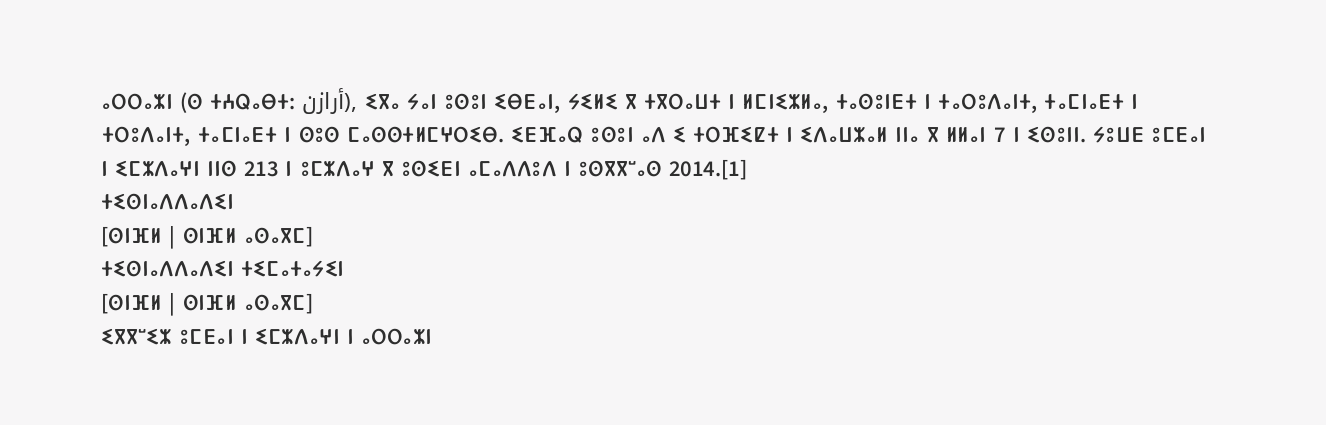ⴰⵔⵔⴰⵣⵏ (ⵙ ⵜⵄⵕⴰⴱⵜ: أرازن), ⵉⴳⴰ ⵢⴰⵏ ⵓⵙⵓⵏ ⵉⴱⴹⴰⵏ, ⵢⵉⵍⵉ ⴳ ⵜⴳⵔⴰⵡⵜ ⵏ ⵍⵎⵏⵉⵣⵍⴰ, ⵜⴰⵙⵓⵏⴹⵜ ⵏ ⵜⴰⵔⵓⴷⴰⵏⵜ, ⵜⴰⵎⵏⴰⴹⵜ ⵏ ⵜⵔⵓⴷⴰⵏⵜ, ⵜⴰⵎⵏⴰⴹⵜ ⵏ ⵙⵓⵙ ⵎⴰⵙⵙⵜⵍⵎⵖⵔⵉⴱ. ⵉⴹⴼⴰⵕ ⵓⵙⵓⵏ ⴰⴷ ⵉ ⵜⵔⴼⵉⵇⵜ ⵏ ⵉⴷⴰⵡⵣⴰⵍ ⵏⵏⴰ ⴳ ⵍⵍⴰⵏ 7 ⵏ ⵉⵙⵓⵏⵏ. ⵢⵓⵡⴹ ⵓⵎⴹⴰⵏ ⵏ ⵉⵎⵣⴷⴰⵖⵏ ⵏⵏⵙ 213 ⵏ ⵓⵎⵣⴷⴰⵖ ⴳ ⵓⵙⵉⴹⵏ ⴰⵎⴰⴷⴷⵓⴷ ⵏ ⵓⵙⴳⴳⵯⴰⵙ 2014.[1]
ⵜⵉⵙⵏⴰⴷⴷⴰⴷⵉⵏ
[ⵙⵏⴼⵍ | ⵙⵏⴼⵍ ⴰⵙⴰⴳⵎ]
ⵜⵉⵙⵏⴰⴷⴷⴰⴷⵉⵏ ⵜⵉⵎⴰⵜⴰⵢⵉⵏ
[ⵙⵏⴼⵍ | ⵙⵏⴼⵍ ⴰⵙⴰⴳⵎ]
ⵉⴳⴳⵯⵉⵣ ⵓⵎⴹⴰⵏ ⵏ ⵉⵎⵣⴷⴰⵖⵏ ⵏ ⴰⵔⵔⴰⵣⵏ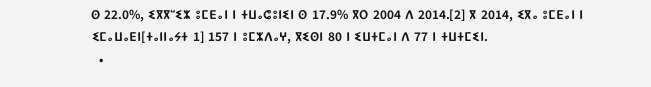ⵙ 22.0%, ⵉⴳⴳⵯⵉⵣ ⵓⵎⴹⴰⵏ ⵏ ⵜⵡⴰⵛⵓⵏⵉⵏ ⵙ 17.9% ⴳⵔ 2004 ⴷ 2014.[2] ⴳ 2014, ⵉⴳⴰ ⵓⵎⴹⴰⵏ ⵏ ⵉⵎⴰⵡⴰⴹⵏ[ⵜⴰⵏⵏⴰⵢⵜ 1] 157 ⵏ ⵓⵎⵣⴷⴰⵖ, ⴳⵉⵙⵏ 80 ⵏ ⵉⵡⵜⵎⴰⵏ ⴷ 77 ⵏ ⵜⵡⵜⵎⵉⵏ.
  •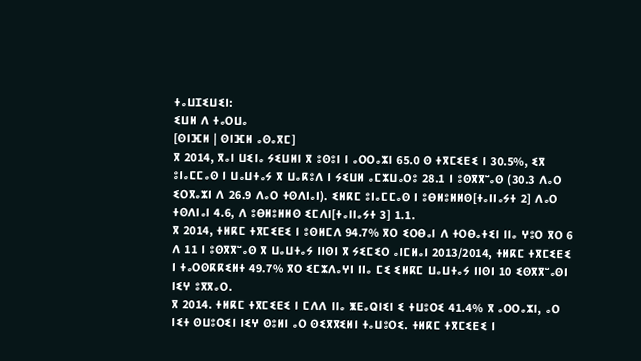ⵜⴰⵡⵊⵉⵡⵉⵏ:
ⵉⵡⵍ ⴷ ⵜⴰⵔⵡⴰ
[ⵙⵏⴼⵍ | ⵙⵏⴼⵍ ⴰⵙⴰⴳⵎ]
ⴳ 2014, ⴳⴰⵏ ⵡⵉⵏⴰ ⵢⵉⵡⵍⵏ ⴳ ⵓⵙⵓⵏ ⵏ ⴰⵔⵔⴰⵣⵏ 65.0 ⵙ ⵜⴳⵎⵉⴹⵉ ⵏ 30.5%, ⵉⴳ ⵓⵏⴰⵎⵎⴰⵙ ⵏ ⵡⴰⵡⵜⴰⵢ ⴳ ⵡⴰⴽⵓⴷ ⵏ ⵢⵉⵡⵍ ⴰⵎⵣⵡⴰⵔⵓ 28.1 ⵏ ⵓⵙⴳⴳⵯⴰⵙ (30.3 ⴷⴰⵔ ⵉⵔⴳⴰⵣⵏ ⴷ 26.9 ⴷⴰⵔ ⵜⵙⴷⵏⴰⵏ). ⵉⵍⴽⵎ ⵓⵏⴰⵎⵎⴰⵙ ⵏ ⵓⴱⵍⵓⵍⵍⵙ[ⵜⴰⵏⵏⴰⵢⵜ 2] ⴷⴰⵔ ⵜⵙⴷⵏⴰⵏ 4.6, ⴷ ⵓⴱⵍⵓⵍⵍⵙ ⵉⵎⴷⵏ[ⵜⴰⵏⵏⴰⵢⵜ 3] 1.1.
ⴳ 2014, ⵜⵍⴽⵎ ⵜⴳⵎⵉⴹⵉ ⵏ ⵓⵙⵍⵎⴷ 94.7% ⴳⵔ ⵉⵔⴱⴰⵏ ⴷ ⵜⵔⴱⴰⵜⵉⵏ ⵏⵏⴰ ⵖⵓⵔ ⴳⵔ 6 ⴷ 11 ⵏ ⵓⵙⴳⴳⵯⴰⵙ ⴳ ⵡⴰⵡⵜⴰⵢ ⵏⵏⵙⵏ ⴳ ⵢⵉⵎⵉⵔ ⴰⵏⵎⵍⴰⵏ 2013/2014, ⵜⵍⴽⵎ ⵜⴳⵎⵉⴹⵉ ⵏ ⵜⴰⵔⵙⴽⴽⵉⵍⵜ 49.7% ⴳⵔ ⵉⵎⵣⴷⴰⵖⵏ ⵏⵏⴰ ⵎⵉ ⵉⵍⴽⵎ ⵡⴰⵡⵜⴰⵢ ⵏⵏⵙⵏ 10 ⵉⵙⴳⴳⵯⴰⵙⵏ ⵏⵉⵖ ⵓⴳⴳⴰⵔ.
ⴳ 2014. ⵜⵍⴽⵎ ⵜⴳⵎⵉⴹⵉ ⵏ ⵎⴷⴷ ⵏⵏⴰ ⵥⴹⴰⵕⵏⵉⵏ ⵉ ⵜⵡⵓⵔⵉ 41.4% ⴳ ⴰⵔⵔⴰⵣⵏ, ⴰⵔ ⵏⵉⵜ ⵙⵡⵓⵔⵉⵏ ⵏⵉⵖ ⵙⵓⵍⵏ ⴰⵔ ⵙⵉⴳⴳⵉⵍⵏ ⵜⴰⵡⵓⵔⵉ. ⵜⵍⴽⵎ ⵜⴳⵎⵉⴹⵉ ⵏ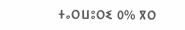ⵜⴰⵔⵡⵓⵔⵉ 0% ⴳⵔ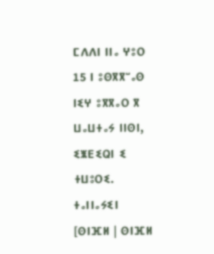ⵎⴷⴷⵏ ⵏⵏⴰ ⵖⵓⵔ 15 ⵏ ⵓⵙⴳⴳⵯⴰⵙ ⵏⵉⵖ ⵓⴳⴳⴰⵔ ⴳ ⵡⴰⵡⵜⴰⵢ ⵏⵏⵙⵏ, ⵉⵥⴹⵉⵕⵏ ⵉ ⵜⵡⵓⵔⵉ.
ⵜⴰⵏⵏⴰⵢⵉⵏ
[ⵙⵏⴼⵍ | ⵙⵏⴼⵍ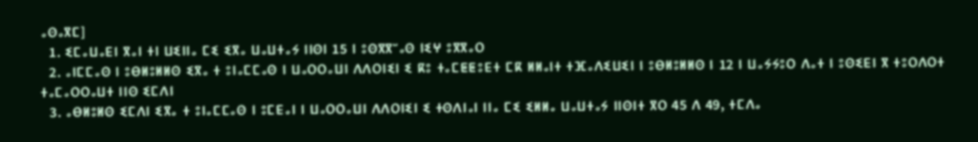ⴰⵙⴰⴳⵎ]
  1. ⵉⵎⴰⵡⴰⴹⵏ ⴳⴰⵏ ⵜⵏ ⵡⵉⵏⵏⴰ ⵎⵉ ⵉⴳⴰ ⵡⴰⵡⵜⴰⵢ ⵏⵏⵙⵏ 15 ⵏ ⵓⵙⴳⴳⵯⴰⵙ ⵏⵉⵖ ⵓⴳⴳⴰⵔ
  2. ⴰⵏⵎⵎⴰⵙ ⵏ ⵓⴱⵍⵓⵍⵍⵙ ⵉⴳⴰ ⵜ ⵓⵏⴰⵎⵎⴰⵙ ⵏ ⵡⴰⵔⵔⴰⵡⵏ ⴷⴷⵔⵏⵉⵏ ⵉ ⴽⵓ ⵜⴰⵎⵟⵟⵓⴹⵜ ⵎⴽ ⵍⵍⴰⵏⵜ ⵜⴼⴰⴷⵉⵡⵉⵏ ⵏ ⵓⴱⵍⵓⵍⵍⵙ ⵏ 12 ⵏ ⵡⴰⵢⵢⵓⵔ ⴷⴰⵜ ⵏ ⵓⵙⵉⴹⵏ ⴳ ⵜⵓⵔⴷⵔⵜ ⵜⴰⵎⴰⵔⵔⴰⵡⵜ ⵏⵏⵙ ⵉⵎⴷⵏ
  3. ⴰⴱⵍⵓⵍⵙ ⵉⵎⴷⵏ ⵉⴳⴰ ⵜ ⵓⵏⴰⵎⵎⴰⵙ ⵏ ⵓⵎⴹⴰⵏ ⵏ ⵡⴰⵔⵔⴰⵡⵏ ⴷⴷⵔⵏⵉⵏ ⵉ ⵜⵙⴷⵏⴰⵏ ⵏⵏⴰ ⵎⵉ ⵉⵍⵍⴰ ⵡⴰⵡⵜⴰⵢ ⵏⵏⵙⵏⵜ ⴳⵔ 45 ⴷ 49, ⵜⵎⴷⴰ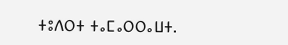ⵜⵓⴷⵔⵜ ⵜⴰⵎⴰⵔⵔⴰⵡⵜ.